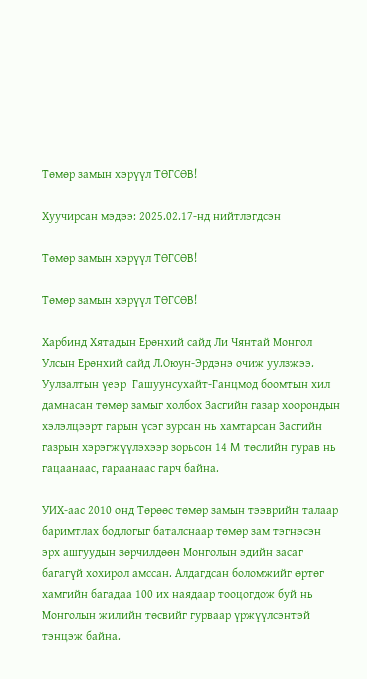Төмөр замын хэрүүл ТӨГСӨВ!

Хуучирсан мэдээ: 2025.02.17-нд нийтлэгдсэн

Төмөр замын хэрүүл ТӨГСӨВ!

Төмөр замын хэрүүл ТӨГСӨВ!

Харбинд Хятадын Ерөнхий сайд Ли Чянтай Монгол Улсын Ерөнхий сайд Л.Оюун-Эрдэнэ очиж уулзжээ. Уулзалтын үеэр  Гашуунсухайт-Ганцмод боомтын хил дамнасан төмөр замыг холбох Засгийн газар хоорондын хэлэлцээрт гарын үсэг зурсан нь хамтарсан Засгийн газрын хэрэгжүүлэхээр зорьсон 14 M төслийн гурав нь гацаанаас, гараанаас гарч байна.

УИХ-аас 2010 онд Төрөөс төмөр замын тээврийн талаар баримтлах бодлогыг баталснаар төмөр зам тэгнэсэн эрх ашгуудын зөрчилдөөн Монголын эдийн засаг багагүй хохирол амссан. Алдагдсан боломжийг өртөг хамгийн багадаа 100 их наядаар тооцогдож буй нь Монголын жилийн төсвийг гурваар үржүүлсэнтэй тэнцэж байна.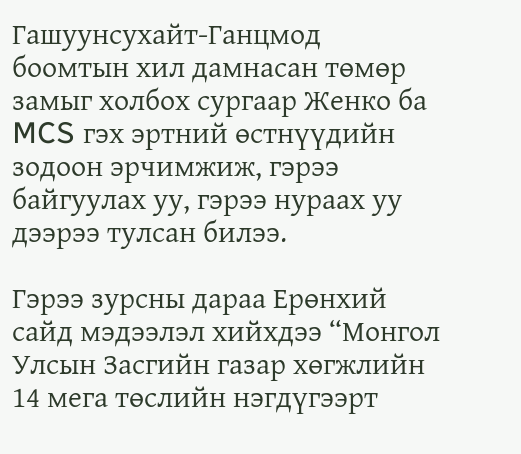Гашуунсухайт-Ганцмод боомтын хил дамнасан төмөр замыг холбох сургаар Женко ба MCS гэх эртний өстнүүдийн зодоон эрчимжиж, гэрээ байгуулах уу, гэрээ нураах уу дээрээ тулсан билээ.

Гэрээ зурсны дараа Ерөнхий сайд мэдээлэл хийхдээ “Монгол Улсын Засгийн газар хөгжлийн 14 мега төслийн нэгдүгээрт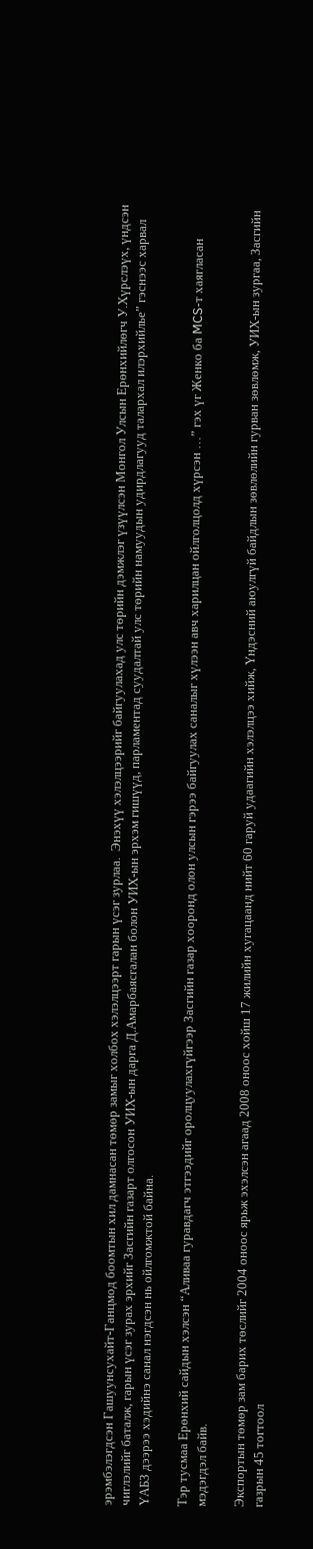эрэмбэлэгдсэн Гашуунсухайт-Ганцмод боомтын хил дамнасан төмөр замыг холбох хэлэлцээрт гарын үсэг зурлаа.  Энэхүү хэлэлцээрийг байгуулахад улс төрийн дэмжлэг үзүүлсэн Монгол Улсын Ерөнхийлөгч У.Хүрслэүх, үндсэн чиглэлийг баталж, гарын үсэг зурах эрхийг Засгийн газарт олгосон УИХ-ын дарга Д.Амарбаясгалан болон УИХ-ын эрхэм гишүүд, парламентад суудалтай улс төрийн намуудын удирдлагууд талархал илэрхийлье” гэснээс харвал ҮАБЗ дээрээ хэдийнэ санал нэгдсэн нь ойлгомжтой байна.

Тэр тусмаа Ерөнхий сайдын хэлсэн “Аливаа гуравдагч этгээдийг оролцуулахгүйгээр Засгийн газар хооронд олон улсын гэрээ байгуулах саналыг хүлээн авч харилцан ойлголцолд хүрсэн …” гэх үг Женко ба MCS-т хаягласан  мэдэгдэл байв.

Экспортын төмөр зам барих төслийг 2004 оноос ярьж эхэлсэн агаад 2008 оноос хойш 17 жилийн хугацаанд нийт 60 гаруй удаагийн хэлэлцээ хийж, Үндэсний аюулгүй байдлын зөвлөлийн гурван зөвлөмж, УИХ-ын зургаа, Засгийн газрын 45 тогтоол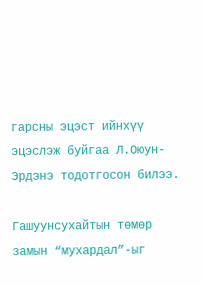гарсны эцэст ийнхүү эцэслэж буйгаа Л.Оюун-Эрдэнэ тодотгосон билээ.

Гашуунсухайтын төмөр замын “мухардал”-ыг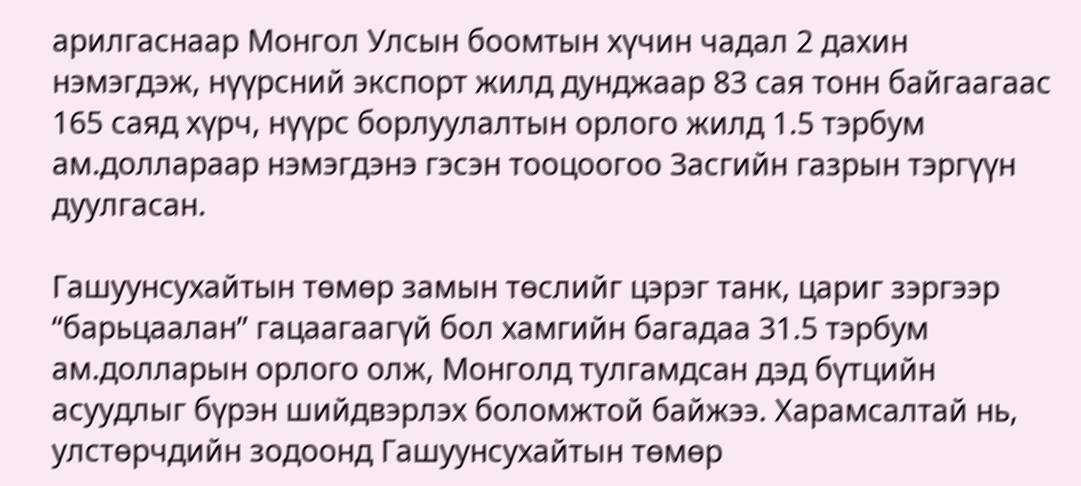арилгаснаар Монгол Улсын боомтын хүчин чадал 2 дахин нэмэгдэж, нүүрсний экспорт жилд дунджаар 83 сая тонн байгаагаас 165 саяд хүрч, нүүрс борлуулалтын орлого жилд 1.5 тэрбум ам.доллараар нэмэгдэнэ гэсэн тооцоогоо Засгийн газрын тэргүүн дуулгасан.

Гашуунсухайтын төмөр замын төслийг цэрэг танк, цариг зэргээр “барьцаалан” гацаагаагүй бол хамгийн багадаа 31.5 тэрбум ам.долларын орлого олж, Монголд тулгамдсан дэд бүтцийн асуудлыг бүрэн шийдвэрлэх боломжтой байжээ. Харамсалтай нь, улстөрчдийн зодоонд Гашуунсухайтын төмөр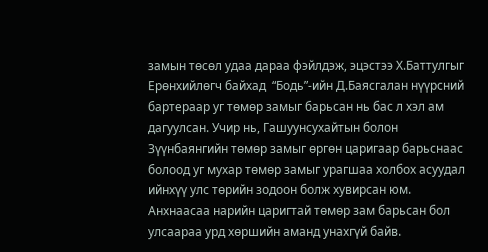замын төсөл удаа дараа фэйлдэж, эцэстээ Х.Баттулгыг Ерөнхийлөгч байхад  “Бодь”-ийн Д.Баясгалан нүүрсний бартераар уг төмөр замыг барьсан нь бас л хэл ам дагуулсан. Учир нь, Гашуунсухайтын болон Зүүнбаянгийн төмөр замыг өргөн царигаар барьснаас болоод уг мухар төмөр замыг урагшаа холбох асуудал ийнхүү улс төрийн зодоон болж хувирсан юм. Анхнаасаа нарийн царигтай төмөр зам барьсан бол улсаараа урд хөршийн аманд унахгүй байв.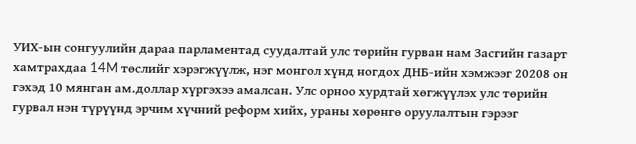УИХ-ын сонгуулийн дараа парламентад суудалтай улс төрийн гурван нам Засгийн газарт хамтрахдаа 14M төслийг хэрэгжүүлж, нэг монгол хүнд ногдох ДНБ-ийн хэмжээг 20208 он гэхэд 10 мянган ам.доллар хүргэхээ амалсан. Улс орноо хурдтай хөгжүүлэх улс төрийн гурвал нэн түрүүнд эрчим хүчний реформ хийх, ураны хөрөнгө оруулалтын гэрээг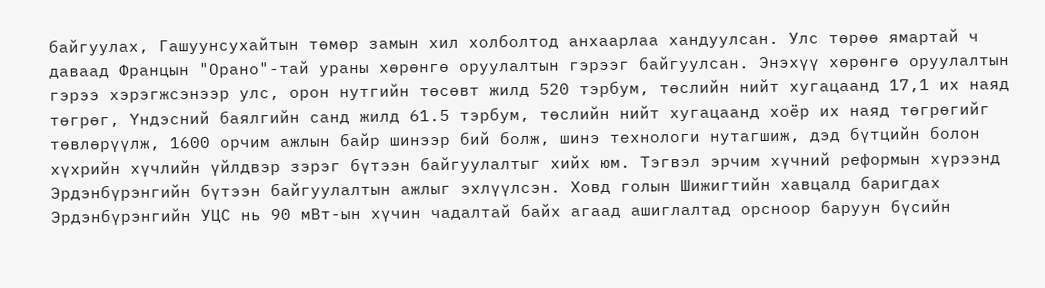байгуулах, Гашуунсухайтын төмөр замын хил холболтод анхаарлаа хандуулсан. Улс төрөө ямартай ч даваад Францын "Орано"-тай ураны хөрөнгө оруулалтын гэрээг байгуулсан. Энэхүү хөрөнгө оруулалтын гэрээ хэрэгжсэнээр улс, орон нутгийн төсөвт жилд 520 тэрбум, төслийн нийт хугацаанд 17,1 их наяд төгрөг, Үндэсний баялгийн санд жилд 61.5 тэрбум, төслийн нийт хугацаанд хоёр их наяд төгрөгийг төвлөрүүлж, 1600 орчим ажлын байр шинээр бий болж, шинэ технологи нутагшиж, дэд бүтцийн болон хүхрийн хүчлийн үйлдвэр зэрэг бүтээн байгуулалтыг хийх юм. Тэгвэл эрчим хүчний реформын хүрээнд Эрдэнбүрэнгийн бүтээн байгуулалтын ажлыг эхлүүлсэн. Ховд голын Шижигтийн хавцалд баригдах  Эрдэнбүрэнгийн УЦС нь 90 мВт-ын хүчин чадалтай байх агаад ашиглалтад орсноор баруун бүсийн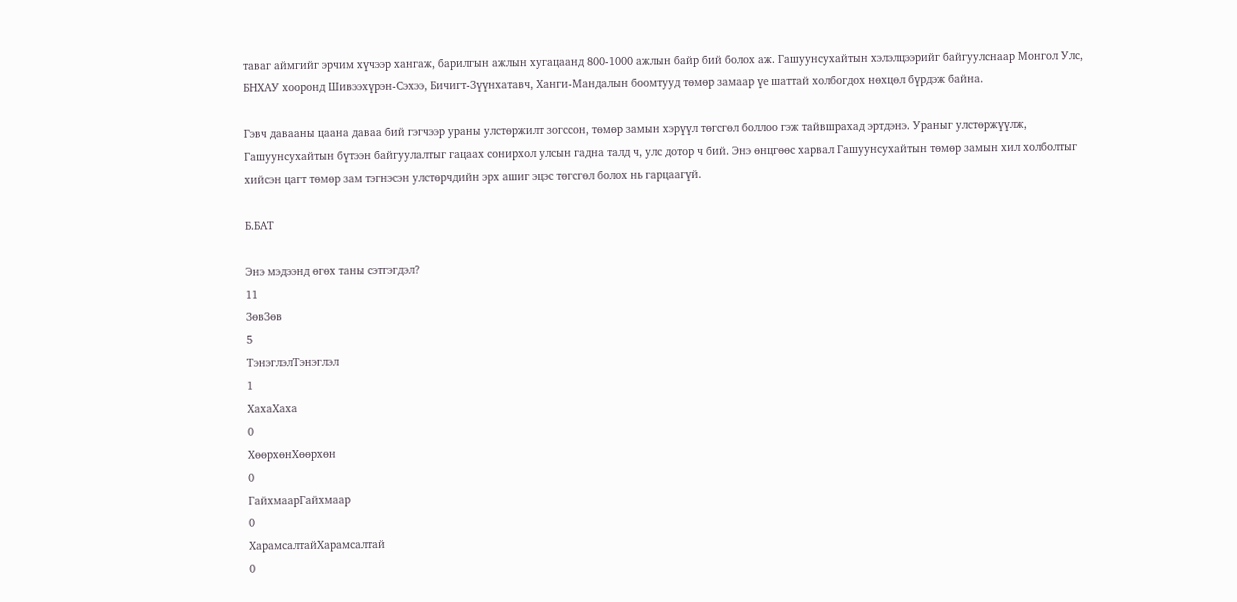таваг аймгийг эрчим хүчээр хангаж, барилгын ажлын хугацаанд 800-1000 ажлын байр бий болох аж. Гашуунсухайтын хэлэлцээрийг байгуулснаар Монгол Улс, БНХАУ хооронд Шивээхүрэн-Сэхээ, Бичигт-Зүүнхатавч, Ханги-Мандалын боомтууд төмөр замаар үе шаттай холбогдох нөхцөл бүрдэж байна.

Гэвч давааны цаана даваа бий гэгчээр ураны улстөржилт зогссон, төмөр замын хэрүүл төгсгөл боллоо гэж тайвшрахад эртдэнэ. Ураныг улстөржүүлж, Гашуунсухайтын бүтээн байгуулалтыг гацаах сонирхол улсын гадна талд ч, улс дотор ч бий. Энэ өнцгөөс харвал Гашуунсухайтын төмөр замын хил холболтыг хийсэн цагт төмөр зам тэгнэсэн улстөрчдийн эрх ашиг эцэс төгсгөл болох нь гарцаагүй.

Б.БАТ

Энэ мэдээнд өгөх таны сэтгэгдэл?
11
ЗөвЗөв
5
ТэнэглэлТэнэглэл
1
ХахаХаха
0
ХөөрхөнХөөрхөн
0
ГайхмаарГайхмаар
0
ХарамсалтайХарамсалтай
0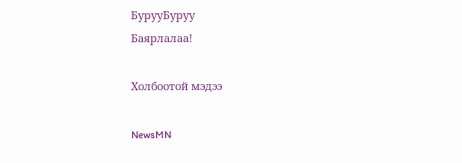БурууБуруу
Баярлалаа!

Холбоотой мэдээ

NewsMN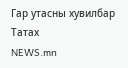Гар утасны хувилбар Татах
NEWS.mn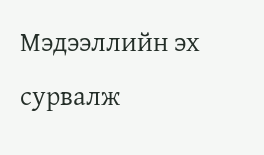Мэдээллийн эх сурвалж